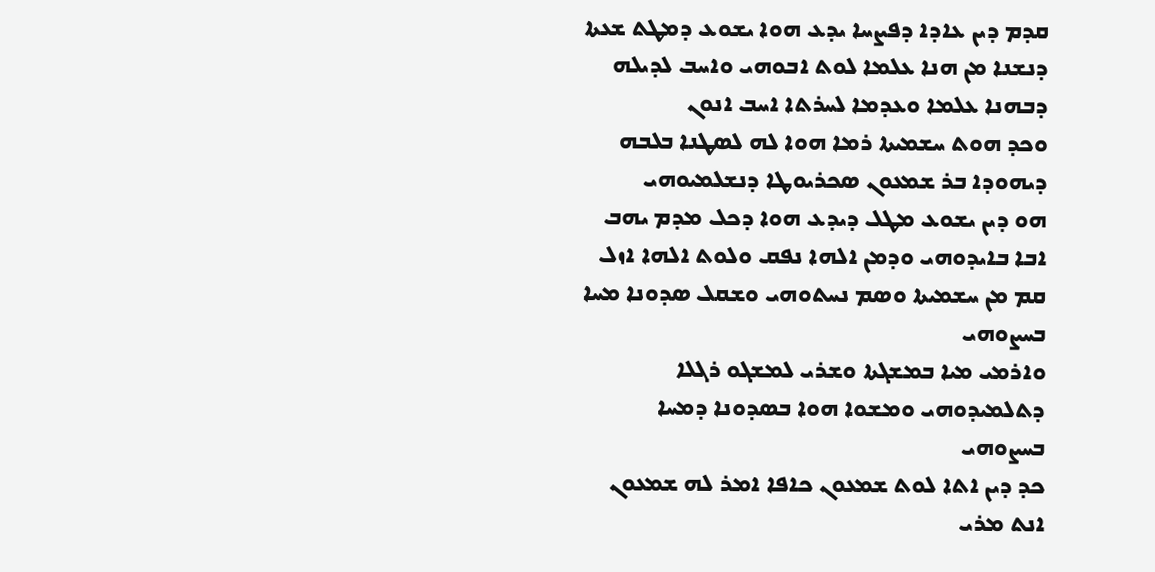ܩܕܡ ܕܝܢ ܥܐܕܐ ܕܦܨܚܐ ܝܕܥ ܗܘܐ ܝܫܘܥ ܕܡܛܬ ܫܥܬܐ ܕܢܫܢܐ ܡܢ ܗܢܐ ܥܠܡܐ ܠܘܬ ܐܒܘܗܝ ܘܐܚܒ ܠܕܝܠܗ ܕܒܗܢܐ ܥܠܡܐ ܘܥܕܡܐ ܠܚܪܬܐ ܐܚܒ ܐܢܘܢ
ܘܟܕ ܗܘܬ ܚܫܡܝܬܐ ܪܡܐ ܗܘܐ ܠܗ ܠܤܛܢܐ ܒܠܒܗ ܕܝܗܘܕܐ ܒܪ ܫܡܥܘܢ ܤܟܪܝܘܛܐ ܕܢܫܠܡܝܘܗܝ
ܗܘ ܕܝܢ ܝܫܘܥ ܡܛܠ ܕܝܕܥ ܗܘܐ ܕܟܠ ܡܕܡ ܝܗܒ ܐܒܐ ܒܐܝܕܘܗܝ ܘܕܡܢ ܐܠܗܐ ܢܦܩ ܘܠܘܬ ܐܠܗܐ ܐܙܠ
ܩܡ ܡܢ ܚܫܡܝܬܐ ܘܤܡ ܢܚܬܘܗܝ ܘܫܩܠ ܤܕܘܢܐ ܡܚܐ ܒܚܨܘܗܝ
ܘܐܪܡܝ ܡܝܐ ܒܡܫܓܬܐ ܘܫܪܝ ܠܡܫܓܘ ܪܓܠܐ ܕܬܠܡܝܕܘܗܝ ܘܡܫܘܐ ܗܘܐ ܒܤܕܘܢܐ ܕܡܚܐ ܒܚܨܘܗܝ
ܟܕ ܕܝܢ ܐܬܐ ܠܘܬ ܫܡܥܘܢ ܟܐܦܐ ܐܡܪ ܠܗ ܫܡܥܘܢ ܐܢܬ ܡܪܝ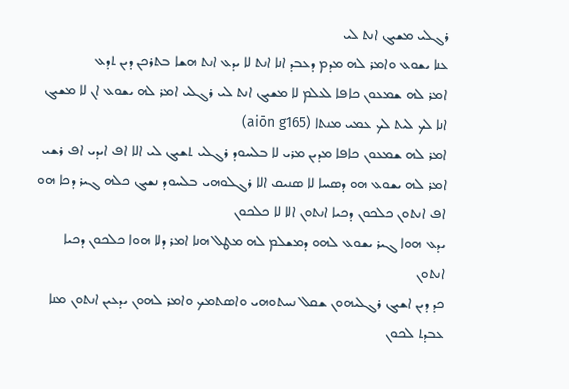ܪܓܠܝ ܡܫܝܓ ܐܢܬ ܠܝ
ܥܢܐ ܝܫܘܥ ܘܐܡܪ ܠܗ ܡܕܡ ܕܥܒܕ ܐܢܐ ܐܢܬ ܠܐ ܝܕܥ ܐܢܬ ܗܫܐ ܒܬܪܟܢ ܕܝܢ ܬܕܥ
ܐܡܪ ܠܗ ܫܡܥܘܢ ܟܐܦܐ ܠܥܠܡ ܠܐ ܡܫܝܓ ܐܢܬ ܠܝ ܪܓܠܝ ܐܡܪ ܠܗ ܝܫܘܥ ܐܢ ܠܐ ܡܫܝܓ ܐܢܐ ܠܟ ܠܝܬ ܠܟ ܥܡܝ ܡܢܬܐ (aiōn g165)
ܐܡܪ ܠܗ ܫܡܥܘܢ ܟܐܦܐ ܡܕܝܢ ܡܪܝ ܠܐ ܒܠܚܘܕ ܪܓܠܝ ܬܫܝܓ ܠܝ ܐܠܐ ܐܦ ܐܝܕܝ ܐܦ ܪܫܝ
ܐܡܪ ܠܗ ܝܫܘܥ ܗܘ ܕܤܚܐ ܠܐ ܤܢܝܩ ܐܠܐ ܪܓܠܘܗܝ ܒܠܚܘܕ ܢܫܝܓ ܟܠܗ ܓܝܪ ܕܟܐ ܗܘ ܐܦ ܐܢܬܘܢ ܟܠܟܘܢ ܕܟܝܐ ܐܢܬܘܢ ܐܠܐ ܠܐ ܟܠܟܘܢ
ܝܕܥ ܗܘܐ ܓܝܪ ܝܫܘܥ ܠܗܘ ܕܡܫܠܡ ܠܗ ܡܛܠ ܗܢܐ ܐܡܪ ܕܠܐ ܗܘܐ ܟܠܟܘܢ ܕܟܝܐ ܐܢܬܘܢ
ܟܕ ܕܝܢ ܐܫܝܓ ܪܓܠܝܗܘܢ ܫܩܠ ܢܚܬܘܗܝ ܘܐܤܬܡܟ ܘܐܡܪ ܠܗܘܢ ܝܕܥܝܢ ܐܢܬܘܢ ܡܢܐ ܥܒܕܬ ܠܟܘܢ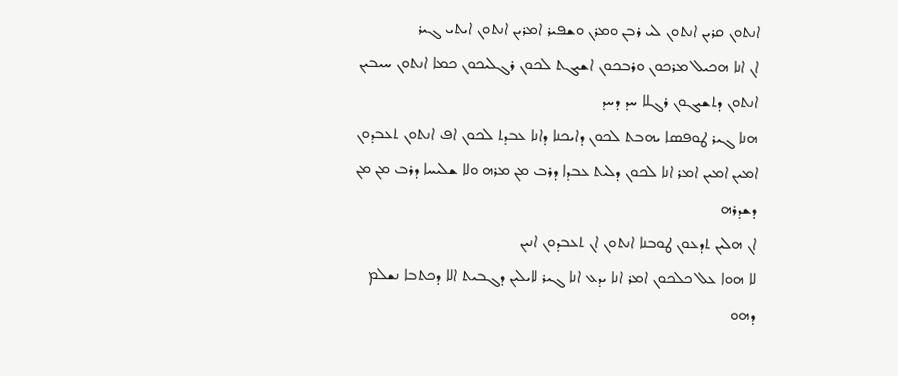ܐܢܬܘܢ ܩܪܝܢ ܐܢܬܘܢ ܠܝ ܪܒܢ ܘܡܪܢ ܘܫܦܝܪ ܐܡܪܝܢ ܐܢܬܘܢ ܐܝܬܝ ܓܝܪ
ܐܢ ܐܢܐ ܗܟܝܠ ܡܪܟܘܢ ܘܪܒܟܘܢ ܐܫܝܓܬ ܠܟܘܢ ܪܓܠܝܟܘܢ ܟܡܐ ܐܢܬܘܢ ܚܝܒܝܢ ܐܢܬܘܢ ܕܬܫܝܓܘܢ ܪܓܠܐ ܚܕ ܕܚܕ
ܗܢܐ ܓܝܪ ܛܘܦܤܐ ܝܗܒܬ ܠܟܘܢ ܕܐܝܟܢܐ ܕܐܢܐ ܥܒܕܬ ܠܟܘܢ ܐܦ ܐܢܬܘܢ ܬܥܒܕܘܢ
ܐܡܝܢ ܐܡܝܢ ܐܡܪ ܐܢܐ ܠܟܘܢ ܕܠܝܬ ܥܒܕܐ ܕܪܒ ܡܢ ܡܪܗ ܘܠܐ ܫܠܝܚܐ ܕܪܒ ܡܢ ܡܢ ܕܫܕܪܗ
ܐܢ ܗܠܝܢ ܬܕܥܘܢ ܛܘܒܢܐ ܐܢܬܘܢ ܐܢ ܬܥܒܕܘܢ ܐܢܝܢ
ܠܐ ܗܘܐ ܥܠ ܟܠܟܘܢ ܐܡܪ ܐܢܐ ܝܕܥ ܐܢܐ ܓܝܪ ܠܐܝܠܝܢ ܕܓܒܝܬ ܐܠܐ ܕܟܬܒܐ ܢܫܠܡ ܕܗܘ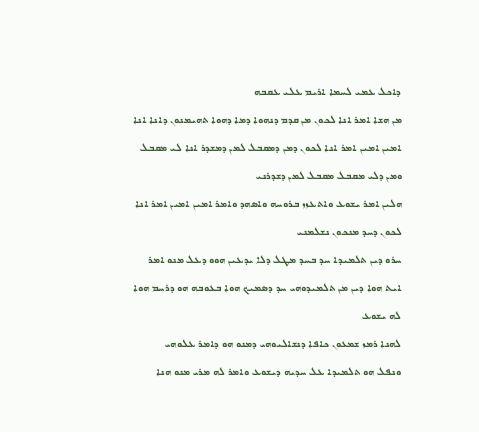ܕܐܟܠ ܥܡܝ ܠܚܡܐ ܐܪܝܡ ܥܠܝ ܥܩܒܗ
ܡܢ ܗܫܐ ܐܡܪ ܐܢܐ ܠܟܘܢ ܡܢ ܩܕܡ ܕܢܗܘܐ ܕܡܐ ܕܗܘܐ ܬܗܝܡܢܘܢ ܕܐܢܐ ܐܢܐ
ܐܡܝܢ ܐܡܝܢ ܐܡܪ ܐܢܐ ܠܟܘܢ ܕܡܢ ܕܡܩܒܠ ܠܡܢ ܕܡܫܕܪ ܐܢܐ ܠܝ ܡܩܒܠ ܘܡܢ ܕܠܝ ܡܩܒܠ ܡܩܒܠ ܠܡܢ ܕܫܕܪܢܝ
ܗܠܝܢ ܐܡܪ ܝܫܘܥ ܘܐܬܥܙܙ ܒܪܘܚܗ ܘܐܤܗܕ ܘܐܡܪ ܐܡܝܢ ܐܡܝܢ ܐܡܪ ܐܢܐ ܠܟܘܢ ܕܚܕ ܡܢܟܘܢ ܢܫܠܡܢܝ
ܚܪܘ ܕܝܢ ܬܠܡܝܕܐ ܚܕ ܒܚܕ ܡܛܠ ܕܠܐ ܝܕܥܝܢ ܗܘܘ ܕܥܠ ܡܢܘ ܐܡܪ
ܐܝܬ ܗܘܐ ܕܝܢ ܡܢ ܬܠܡܝܕܘܗܝ ܚܕ ܕܤܡܝܟ ܗܘܐ ܒܥܘܒܗ ܗܘ ܕܪܚܡ ܗܘܐ ܠܗ ܝܫܘܥ
ܠܗܢܐ ܪܡܙ ܫܡܥܘܢ ܟܐܦܐ ܕܢܫܐܠܝܘܗܝ ܕܡܢܘ ܗܘ ܕܐܡܪ ܥܠܘܗܝ
ܘܢܦܠ ܗܘ ܬܠܡܝܕܐ ܥܠ ܚܕܝܗ ܕܝܫܘܥ ܘܐܡܪ ܠܗ ܡܪܝ ܡܢܘ ܗܢܐ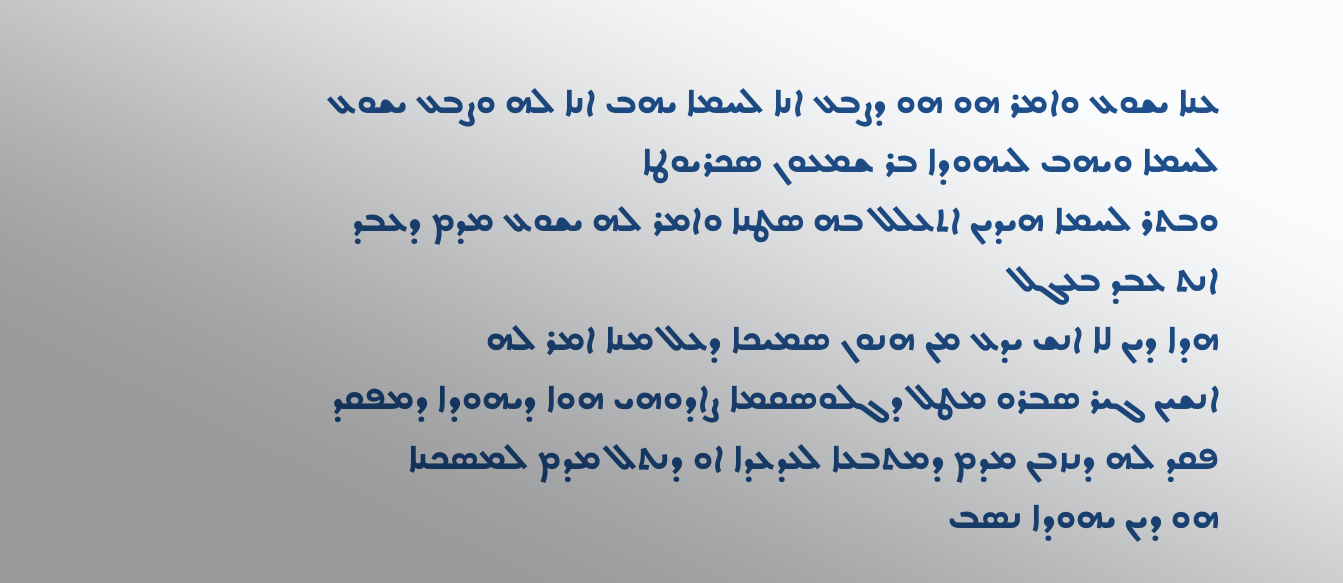ܥܢܐ ܝܫܘܥ ܘܐܡܪ ܗܘ ܗܘ ܕܨܒܥ ܐܢܐ ܠܚܡܐ ܝܗܒ ܐܢܐ ܠܗ ܘܨܒܥ ܝܫܘܥ ܠܚܡܐ ܘܝܗܒ ܠܝܗܘܕܐ ܒܪ ܫܡܥܘܢ ܤܟܪܝܘܛܐ
ܘܒܬܪ ܠܚܡܐ ܗܝܕܝܢ ܐܬܥܠܠ ܒܗ ܤܛܢܐ ܘܐܡܪ ܠܗ ܝܫܘܥ ܡܕܡ ܕܥܒܕ ܐܢܬ ܥܒܕ ܒܥܓܠ
ܗܕܐ ܕܝܢ ܠܐ ܐܢܫ ܝܕܥ ܡܢ ܗܢܘܢ ܤܡܝܟܐ ܕܥܠ ܡܢܐ ܐܡܪ ܠܗ
ܐܢܫܝܢ ܓܝܪ ܤܒܪܘ ܡܛܠ ܕܓܠܘܤܩܡܐ ܨܐܕܘܗܝ ܗܘܐ ܕܝܗܘܕܐ ܕܡܦܩܕ ܦܩܕ ܠܗ ܕܢܙܒܢ ܡܕܡ ܕܡܬܒܥܐ ܠܥܕܥܕܐ ܐܘ ܕܢܬܠ ܡܕܡ ܠܡܤܟܢܐ
ܗܘ ܕܝܢ ܝܗܘܕܐ ܢܤܒ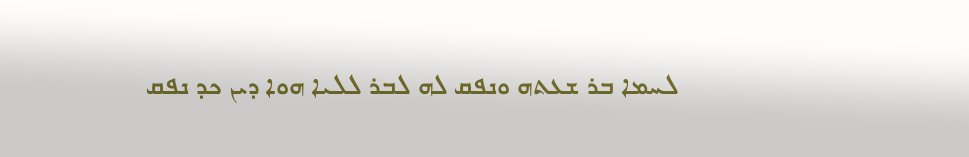ܠܚܡܐ ܒܪ ܫܥܬܗ ܘܢܦܩ ܠܗ ܠܒܪ ܠܠܝܐ ܗܘܐ ܕܝܢ ܟܕ ܢܦܩ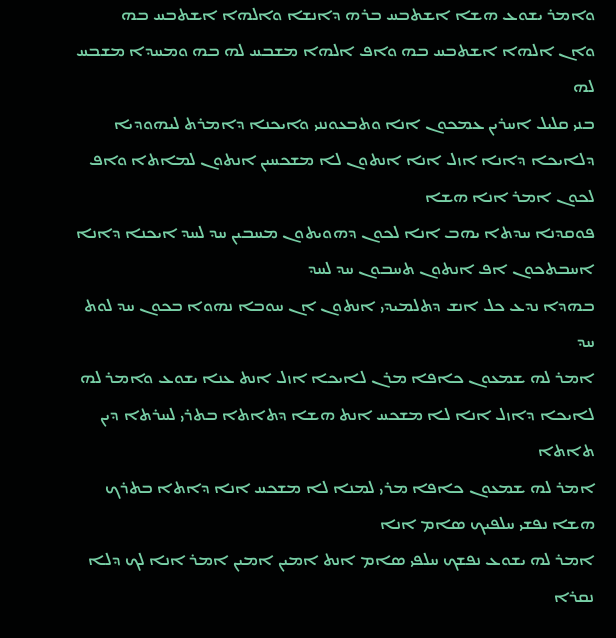ܘܐܡܪ ܝܫܘܥ ܗܫܐ ܐܫܬܒܚ ܒܪܗ ܕܐܢܫܐ ܘܐܠܗܐ ܐܫܬܒܚ ܒܗ
ܘܐܢ ܐܠܗܐ ܐܫܬܒܚ ܒܗ ܘܐܦ ܐܠܗܐ ܡܫܒܚ ܠܗ ܒܗ ܘܡܚܕܐ ܡܫܒܚ ܠܗ
ܒܢܝ ܩܠܝܠ ܐܚܪܝܢ ܥܡܟܘܢ ܐܢܐ ܘܬܒܥܘܢܢܝ ܘܐܝܟܢܐ ܕܐܡܪܬ ܠܝܗܘܕܝܐ ܕܠܐܝܟܐ ܕܐܢܐ ܐܙܠ ܐܢܐ ܐܢܬܘܢ ܠܐ ܡܫܟܚܝܢ ܐܢܬܘܢ ܠܡܐܬܐ ܘܐܦ ܠܟܘܢ ܐܡܪ ܐܢܐ ܗܫܐ
ܦܘܩܕܢܐ ܚܕܬܐ ܝܗܒ ܐܢܐ ܠܟܘܢ ܕܗܘܝܬܘܢ ܡܚܒܝܢ ܚܕ ܠܚܕ ܐܝܟܢܐ ܕܐܢܐ ܐܚܒܬܟܘܢ ܐܦ ܐܢܬܘܢ ܬܚܒܘܢ ܚܕ ܠܚܕ
ܒܗܕܐ ܢܕܥ ܟܠ ܐܢܫ ܕܬܠܡܝܕܝ ܐܢܬܘܢ ܐܢ ܚܘܒܐ ܢܗܘܐ ܒܟܘܢ ܚܕ ܠܘܬ ܚܕ
ܐܡܪ ܠܗ ܫܡܥܘܢ ܟܐܦܐ ܡܪܢ ܠܐܝܟܐ ܐܙܠ ܐܢܬ ܥܢܐ ܝܫܘܥ ܘܐܡܪ ܠܗ ܠܐܝܟܐ ܕܐܙܠ ܐܢܐ ܠܐ ܡܫܟܚ ܐܢܬ ܗܫܐ ܕܬܐܬܐ ܒܬܪܝ ܠܚܪܬܐ ܕܝܢ ܬܐܬܐ
ܐܡܪ ܠܗ ܫܡܥܘܢ ܟܐܦܐ ܡܪܝ ܠܡܢܐ ܠܐ ܡܫܟܚ ܐܢܐ ܕܐܬܐ ܒܬܪܟ ܗܫܐ ܢܦܫܝ ܚܠܦܝܟ ܤܐܡ ܐܢܐ
ܐܡܪ ܠܗ ܝܫܘܥ ܢܦܫܟ ܚܠܦܝ ܤܐܡ ܐܢܬ ܐܡܝܢ ܐܡܝܢ ܐܡܪ ܐܢܐ ܠܟ ܕܠܐ ܢܩܪܐ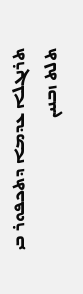ܬܪܢܓܠܐ ܥܕܡܐ ܕܬܟܦܘܪ ܒܝ ܬܠܬ ܙܒܢܝܢ